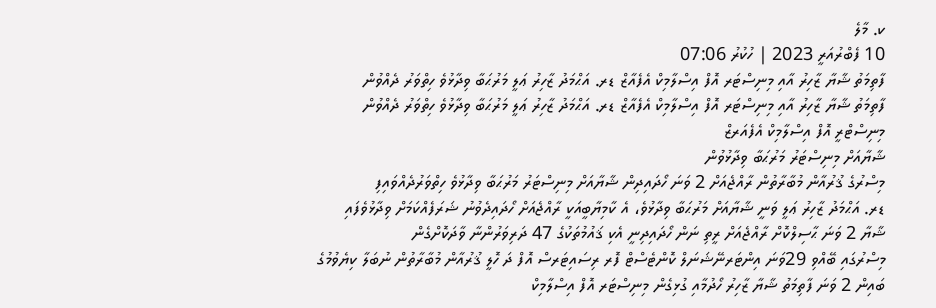ކ. މާލެ
10 ފެބްރުއަރީ 2023 | ހުކުރު 07:06
ފާތިމަތު ޝާޔާ ޒާހިރު އާއި މިނިސްޓަރ އޮފް އިސްލާމިކް އެފެއާޒް ޑރ. އަޙްމަދު ޒާހިރު ޢަލީ މަރުޙަބާ ވިދާޅުވެ ހިތްވަރު ދެއްވުން
ފާތިމަތު ޝާޔާ ޒާހިރު އާއި މިނިސްޓަރ އޮފް އިސްލާމިކް އެފެއާޒް ޑރ. އަޙްމަދު ޒާހިރު ޢަލީ މަރުޙަބާ ވިދާޅުވެ ހިތްވަރު ދެއްވުން
މިނިސްޓްރީ އޮފް އިސްލާމިކް އެފެއަރޒް
ޝާޔާއަށް މިނިސްޓަރު މަރުޙަބާ ވިދާޅުވުން
މިސްރުގެ ޤުރުއާން މުބާރާތުން ރާއްޖެއަށް 2 ވަނަ ހޯދައިދިން ޝާޔާއަށް މިނިސްޓަރު މަރުޙަބާ ވިދާޅުވެ ހިތްވަރުދެއްވައިފި
ޑރ. އަޙްމަދު ޒާހިރު ޢަލީ ވަނީ ޝާޔާއަށް މަރުޙަބާ ވިދާޅުވެ، އެ ކާމިޔާބީއަކީ ރާއްޖެއަށް ހޯދައިދެވުނު ޝަރަފެއްކަމަށް ވިދާޅުވެފައި
ޝާޔާ 2 ވަނަ ޙާސިލްކޮށް ރާއްޖެއަށް ރީތި ނަން ހޯދައިދިނީ އެކި ޤައުމުތަކުގެ 47 ދަރިވަރުންނާ ވާދަކޮށްގެން
މިސްރުގައި ބޭއްވި 29ވަނަ އިންޓަރނޭޝަނަލް ކޮންޓެސްޓް ފޮރ ރިސައިޓަރސް އޮފް ދަ ހޮލީ ޤުރުއާން މުބާރާތުން ނުބަލާ ކިޔެވުމުގެ ބައިން 2 ވަނަ ފާތިމަތު ޝާޔާ ޒާހިރު ހޯދުމާއި ގުޅިގެން މިނިސްޓަރ އޮފް އިސްލާމިކް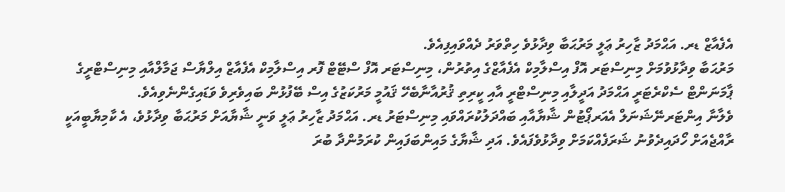އެފެއާޒް ޑރ. އަޙްމަދު ޒާހިރު ޢަލީ މަރުޙަބާ ވިދާޅުވެ ހިތްވަރު ދެއްވައިފިއެވެ.
މަރުޙަބާ ވިދާޅުވުމަށް މިނިސްޓަރ އޮފް އިސްލާމިކް އެފެއާޒްގެ އިތުރުން، މިނިސްޓަރ އޮފް ސްޓޭޓް ފޮރ އިސްލާމިކް އެފެއާޒް އިލްޔާސް ޖަމާލްއާއި މިނިސްޓްރީގެ ޕާމަނަންޓް ސެކްރެޓަރީ އަޙްމަދު އަދީލާއި މިނިސްޓްރީ އާއި ކީރިތި ޤުރުއާނާބެހޭ ޤައުމީ މަރުކަޒުގެ އިސް ބޭފުޅުން ބައިވެރިވެ ވަޑައިގެންނެވިއެވެ.
ވެލާނާ އިންޓަރނޭޝަނަލް އެއަރޕޯޓުން ޝާޔާއާއި ބައްދަލުކުރައްވައި މިނިސްޓަރު ޑރ. އަޙްމަދު ޒާހިރު ޢަލީ ވަނީ ޝާޔާއަށް މަރުޙަބާ ވިދާޅުވެ، އެ ކާމިޔާބީއަކީ ރާއްޖެއަށް ހޯދައިދެވުނު ޝަރަފެއްކަމަށް ވިދާޅުވެފައެވެ. އަދި ޝާޔާގެ މައިންބަފައިން ކުރަމުންދާ ބުރަ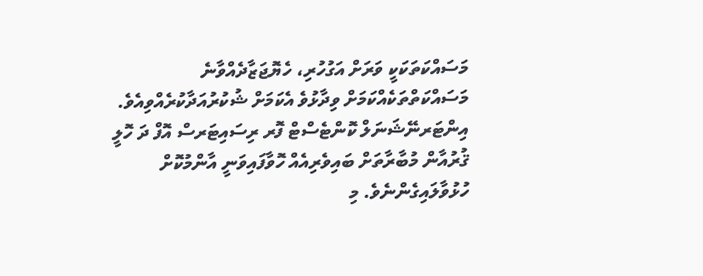މަސައްކަތަކަކީ ވަރަށް އަގުހުރި، ހެޔޮޖަޒާދެއްވާނެ މަސައްކަތްތަކެއްކަމަށް ވިދާޅުވެ އެކަމަށް ޝުކުރުއަދާކުރެއްވިއެވެ.
އިންޓަރނޭޝަނަލް ކޮންޓެސްޓް ފޮރ ރިސައިޓަރސް އޮފް ދަ ހޮލީ ޤުރުއާން މުބާރާތަށް ބައިވެރިއެއް ހޮވާފައިވަނީ އާންމުކޮށް ހުޅުވާލައިގެންނެވެ. މި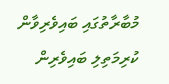މުބާރާތުގައި ބައިވެރިވާން ކުރިމަތިލި ބައިވެރިން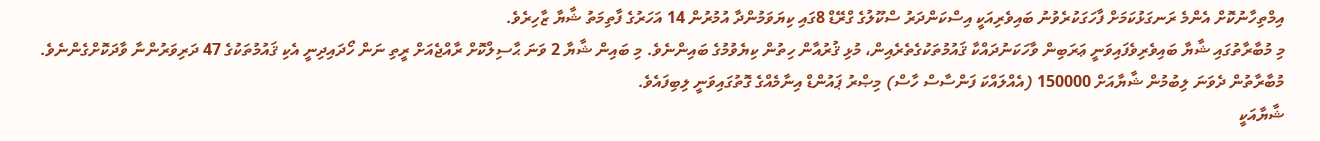އިމްތިހާނުކޮށް އެންމެ ރަނގަޅުކަމަށް ފާހަގަކުރެވުނު ބައިވެރިއަކީ އިސްކަންދަރު ސްކޫލުގެ ގްރޭޑް 8ގައި ކިޔަވަމުންދާ އުމުރުން 14 އަހަރުގެ ފާތިމަތު ޝާޔާ ޒާހިރެވެ.
މި މުބާރާތުގައި ޝާޔާ ބައިވެރިވެފައިވަނީ ޢަރަބިން ވާހަކަނުދައްކާ ޤައުމުތަކުގެތެރެއިން، މުޅި ޤުރުއާން ހިތުން ކިޔެވުމުގެ ބައިންނެވެ. މި ބައިން ޝާޔާ 2 ވަނަ ޙާސިލްކޮށް ރާއްޖެއަށް ރީތި ނަން ހޯދައިދިނީ އެކި ޤައުމުތަކުގެ 47 ދަރިވަރުންނާ ވާދަކޮށްގެންނެވެ.
މުބާރާތުން ދެވަނަ ލިބުމުން ޝާޔާއަށް 150000 (އެއްލައްކަ ފަންސާސް ހާސް) މިޞްރު ޕައުންޑް އިނާމެއްގެ ގޮތުގައިވަނީ ލިބިފައެވެ.
ޝާޔާއަކީ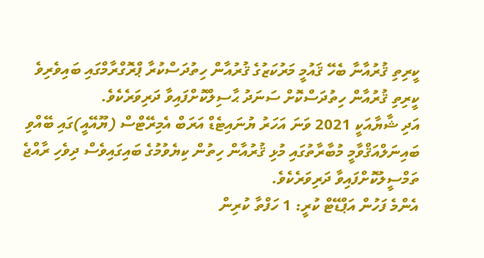ކީރިތި ޤުރުއާނާ ބެހޭ ޤައުމީ މަރުކަޒުގެ ޤުރުއާން ހިތުދަސްކުރާ ޕްރޮގްރާމްގައި ބައިވެރިވެ ކީރިތި ޤުރުއާން ހިތުދަސްކޮށް ސަނަދު ޙާސިލްކޮށްފައިވާ ދަރިވަރެކެވެ.
އަދި ޝާޔާއަކީ 2021 ވަނަ އަހަރު ޔުނައިޓެޑް އަރަބް އެމިރޭޓްސް (ޔޫއޭއީ)ގައި ބޭއްވި ބައިނަލްއަޤްވާމީ މުބާރާތުގައި މުޅި ޤުރުއާން ހިތުން ކިޔެވުމުގެ ބައިގައިވެސް ދިވެހި ރާއްޖެ ތަމްސީލުކޮށްފައިވާ ދަރިވަރެކެވެ.
އެންމެ ފަހުން އަޕްޑޭޓް ކުރީ: 1 ހަފްތާ ކުރިން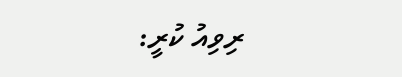ރިވިއު ކުރީ: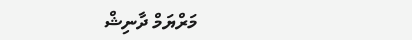މަރްޔަމް ދާނިޝް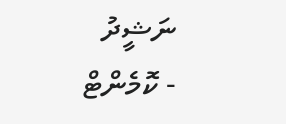ނަޝީދު
- ކޮމެންޓް